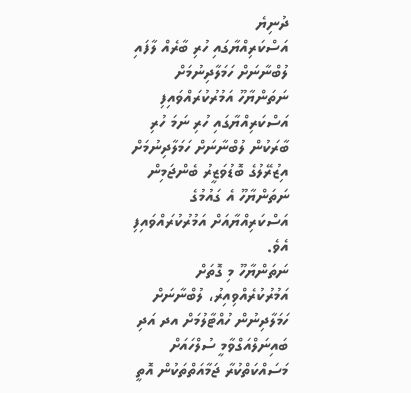ދުނިޔެ
އަސްކަރިއްޔާގައި ހުރި ބާރެއް ލާފައި ލުބްނާނަށް ހަމަލާދިނުމަށް ނަތަންޔާހޫ އަމުރުކުރައްވައިފި
އަސްކަރިއްޔާގައި ހުރި ނަމަ ހުރި ބާރަކުން ލުބްނާނަށް ހަމަލާދިނުމަށް އިޒުރޭލުގެ ބޮޑުވަޒީރު ބެންޖަމިން ނަތަންޔާހޫ އެ ގައުމުގެ އަސްކަރިއްޔާއަށް އަމުރުކުރައްވައިފި އެވެ.
ނަތަންޔާހޫ މި ގޮތަށް އަމުރުކުރެއްވިއިރު، ލުބްނާނަށް ހަމަލާދިނުން ހުއްޓާލުމަށް އދ އަދި ބައިނަލްއަގްވާމީ ސުލްހައަށް މަސައްކަތްކުރާ ޖަމާއަތްތަކުން އޮތީ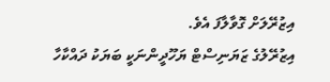އިޒުރޭލަށް ގޮވާލާފަ އެވެ.
އިޒުރޭލުގެ ޒަޔަނިސްޓް ޔަހޫދީންނަކީ ބަޔަކު ދައްކާހާ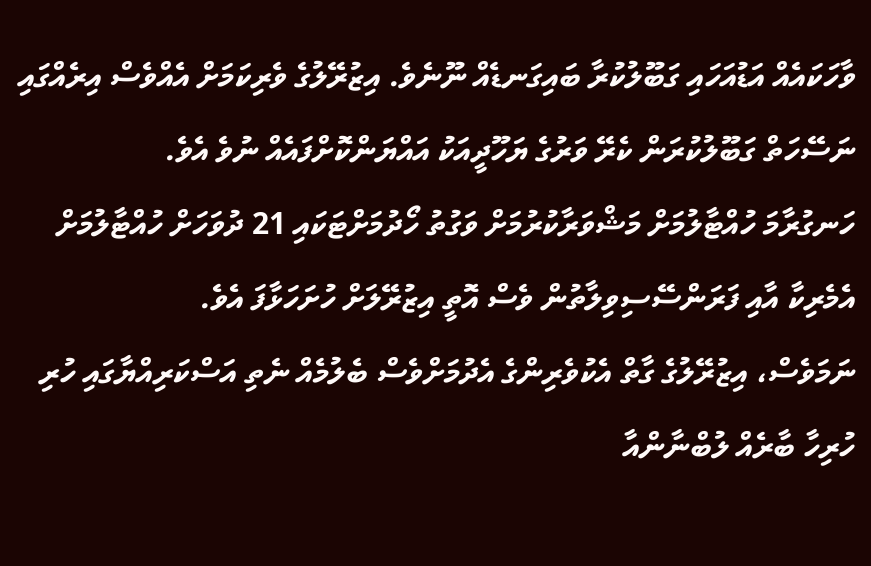ވާހަކައެއް އަޑުއަހައި ގަބޫލުކުރާ ބައިގަނޑެއް ނޫނެވެ. އިޒުރޭލުގެ ވެރިކަމަށް އެއްވެސް އިރެއްގައި ނަސޭހަތް ގަބޫލުކުރަން ކެރޭ ވަރުގެ ޔަހޫދީއަކު އައްޔަންކޮށްފައެއް ނުވެ އެވެ.
ހަނގުރާމަ ހުއްޓާލުމަށް މަޝްވަރާކުރުމަށް ވަގުތު ހޯދުމަށްޓަކައި 21 ދުވަހަށް ހުއްޓާލުމަށް އެމެރިކާ އާއި ފަރަންސޭސިވިލާތުން ވެސް އޮތީ އިޒުރޭލަށް ހުށަހަޅާފަ އެވެ.
ނަމަވެސް، އިޒުރޭލުގެ ގާތް އެކުވެރިންގެ އެދުމަށްވެސް ބެލުމެއް ނެތި އަސްކަރިއްޔާގައި ހުރި ހުރިހާ ބާރެއް ލުބްނާންއާ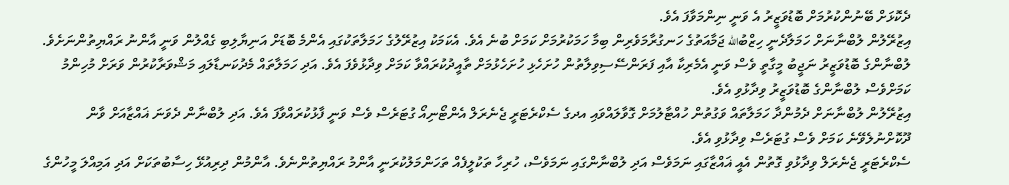ދެކޮޅަށް ބޭނުންކުރުމަށް ބޮޑުވަޒީރު އެ ވަނީ ނިންމަވާފަ އެވެ.
އިޒުރޭލުން ލުބްނާނަށް ހަމަލާދެނީ ހިޒްބުالله ޖަމާއަތުގެ ހަނގުރާމަވެރިން ބިމާ ހަމަކުރުމަށް ކަމަށް ބުނެ އެވެ. އެކަމަކު އިޒުރޭލުގެ ހަމަލާތަކުގައި އެންމެ ބޮޑަށް އަނިޔާލިބި ގެއްލުން ވަނީ އާންނު ރައްޔިތުންނަށެވެ.
ލުބްނާންގެ ބޮޑުވަޒީރު ނަޖީބު މީގާތީ ވެސް ވަނީ އެމެރިކާ އާއި ފަރަންސޭސިވިލާތުން ހުށަހެޅި ހުށަހެޅުމަށް ތާއީދުކުރައްވާ ކަމަށް ވިދާޅުވެފަ އެވެ. އަދި ހަމަލާތައް މެދުކަނޑާލައި މަޝްވަރާކުރުން ވަރަށް މުހިންމު ކަމަށްވެސް ލުބްނާންގެ ބޮޑުވަޒީރު ވިދާޅުވި އެވެ.
އިޒުރޭލުން ލުބްނާނަށް ދެމުންދާ ހަމަލާތައް ވަގުތުން ހުއްޓާލުމަށް ގޮވާލައްވައި އދގެ ސެކްރެޓަރީ ޖެނެރަލް އެންޓޯނިއޯ ގުޓަރެސް ވެސް ވަނީ ފާޅުކުރައްވާފަ އެވެ. އަދި ލުބްނާން ދެވަނަ ޣައްޒާއަށް ވާން ދޫކޮށްނުލެވޭނެ ކަމަށް ވެސް ގުޓަރެސް ވިދާޅުވި އެވެ.
ސެކްރެޓަރީ ޖެނެރަލް ވިދާޅުވި ގޮތުން އެއީ ޣައްޒާގައި ނަމަވެސް އަދި ލުބްނާންގައި ނަމަވެސް، ހުރިހާ ތަކުލީފެއް ތަހަންމަލުކުރަނީ އާންމު ރައްޔިތުންނެވެ. އާންމުން ދިރިއުޅޭ ހިސާބުތަކަށް އަދި އަމިއްލަ މީހުންގެ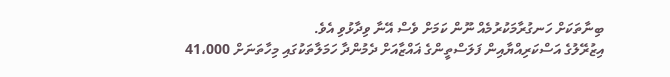ބިނާތަކަށް ހަނގުރާމަކުރުމެއް ނޫން ކަމަށް ވެސް އޭނާ ވިދާޅުވި އެވެ.
އިޒުރޭލުގެ އަސްކަރިއްޔާއިން ފަލަސްތީންގެ ޣައްޒާއަށް ދެމުންދާ ހަމަލާތަކުގައި މިހާތަނަށް 41،000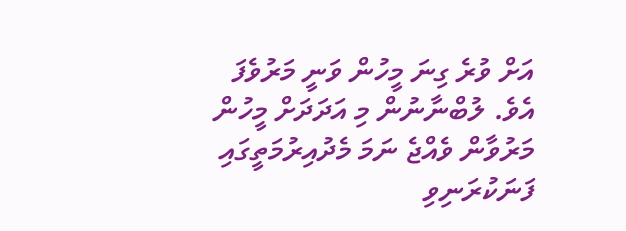އަށް ވުރެ ގިނަ މީހުން ވަނީ މަރުވެފަ އެވެ. ލުބްނާނުން މި އަދަދަށް މީހުން މަރުވާން ވެއްޖެ ނަމަ މެދުއިރުމަތީގައި ފަނަކުރަނިވި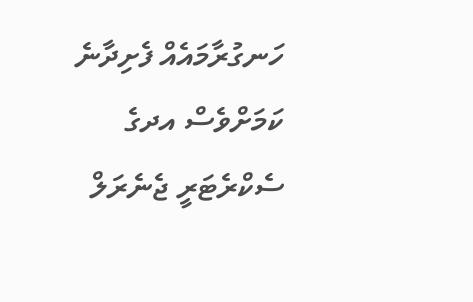ހަނގުރާމައެއް ފެށިދާނެ ކަމަށްވެސް އދގެ ސެކްރެޓަރީ ޖެނެރަލް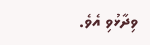ވިދާޅުވި އެވެ.